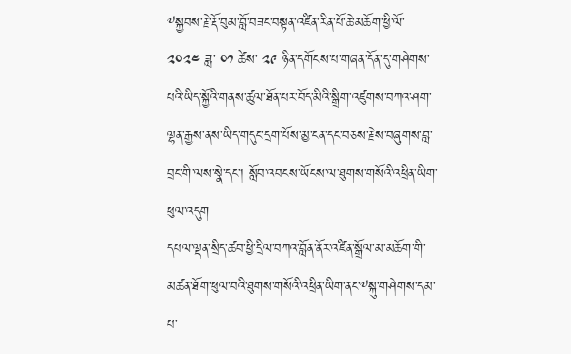༸སྐྱབས་རྗེ་རྡོ་བུམ་བློ་བཟང་བསྟན་འཛིན་རིན་པོ་ཆེ་མཆོག་ཕྱི་ལོ་ ༢༠༢༤ ཟླ་ ༠༡ ཚེས་ ༢༩ ཉིན་དགོངས་པ་གཞན་དོན་དུ་གཤེགས་པའི་ཡིད་སྐྱོའི་གནས་ཚུལ་ཐོན་པར་བོད་མིའི་སྒྲིག་འཛུགས་བཀའ་ཤག་ལྷན་རྒྱས་ནས་ཡིད་གདུང་དྲག་པོས་མྱ་ངན་དང་བཅས་རྗེས་བཞུགས་བླ་བྲང་གི་ལས་སྣེ་དང་། སློབ་འབངས་ཡོངས་ལ་ཐུགས་གསོའི་འཕྲིན་ཡིག་ཕུལ་འདུག
དཔལ་ལྡན་སྲིད་ཚབ་ཕྱི་དྲིལ་བཀའ་བློན་ནོར་འཛིན་སྒྲོལ་མ་མཆོག་གི་མཚན་ཐོག་ཕུལ་བའི་ཐུགས་གསོའི་འཕྲིན་ཡིག་ནང་༸སྐུ་གཤེགས་དམ་པ་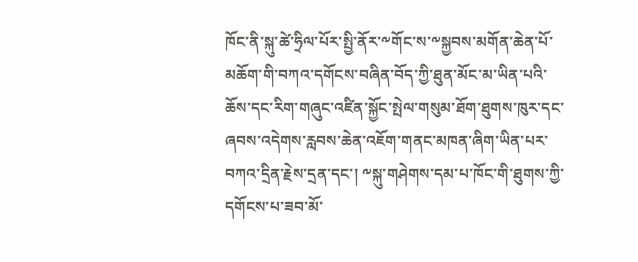ཁོང་ནི་སྐུ་ཚེ་ཧྲིལ་པོར་སྤྱི་ནོར་༸གོང་ས་༸སྐྱབས་མགོན་ཆེན་པོ་མཆོག་གི་བཀའ་དགོངས་བཞིན་བོད་ཀྱི་ཐུན་མོང་མ་ཡིན་པའི་ཆོས་དང་རིག་གཞུང་འཛིན་སྐྱོང་སྤེལ་གསུམ་ཐོག་ཐུགས་ཁུར་དང་ཞབས་འདེགས་རླབས་ཆེན་འཇོག་གནང་མཁན་ཞིག་ཡིན་པར་བཀའ་དྲིན་རྗེས་དྲན་དང་། ༸སྐུ་གཤེགས་དམ་པ་ཁོང་གི་ཐུགས་ཀྱི་དགོངས་པ་ཟབ་མོ་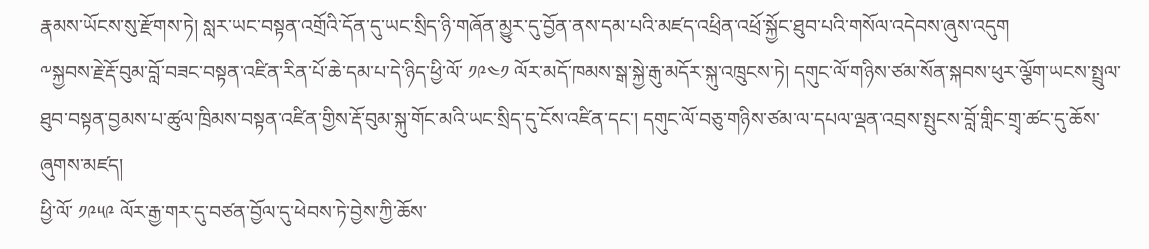རྣམས་ཡོངས་སུ་རྫོགས་ཏེ། སླར་ཡང་བསྟན་འགྲོའི་དོན་དུ་ཡང་སྲིད་ཉི་གཞོན་མྱུར་དུ་བྱོན་ནས་དམ་པའི་མཛད་འཕྲིན་འཕྲོ་སྐྱོང་ཐུབ་པའི་གསོལ་འདེབས་ཞུས་འདུག
༸སྐྱབས་རྗེ་རྡོ་བུམ་བློ་བཟང་བསྟན་འཛིན་རིན་པོ་ཆེ་དམ་པ་དེ་ཉིད་ཕྱི་ལོ་ ༡༩༤༡ ལོར་མདོ་ཁམས་སྒ་སྐྱེ་རྒུ་མདོར་སྐུ་འཁྲུངས་ཏེ། དགུང་ལོ་གཉིས་ཙམ་སོན་སྐབས་ཕུར་ལྕོག་ཡངས་སྤྲུལ་ཐུབ་བསྟན་བྱམས་པ་ཚུལ་ཁྲིམས་བསྟན་འཛིན་གྱིས་རྡོ་བུམ་སྐུ་གོང་མའི་ཡང་སྲིད་དུ་ངོས་འཛིན་དང་། དགུང་ལོ་བཅུ་གཉིས་ཙམ་ལ་དཔལ་ལྡན་འབྲས་སྤུངས་བློ་གླིང་གྲྭ་ཚང་དུ་ཆོས་ཞུགས་མཛད།
ཕྱི་ལོ་ ༡༩༥༩ ལོར་རྒྱ་གར་དུ་བཙན་བྱོལ་དུ་ཕེབས་ཏེ་བྱེས་ཀྱི་ཆོས་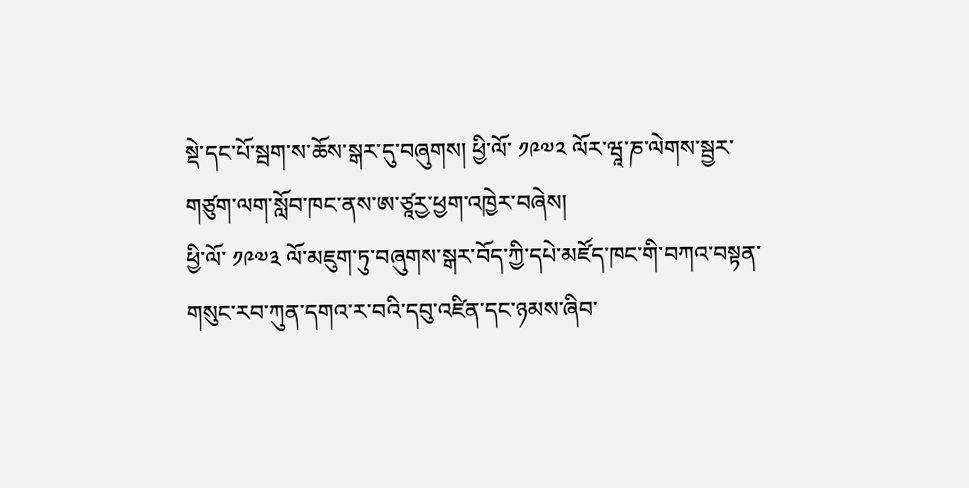སྡེ་དང་པོ་སྦག་ས་ཆོས་སྒར་དུ་བཞུགས། ཕྱི་ལོ་ ༡༩༧༢ ལོར་ཝཱ་ཎ་ལེགས་སྦྱར་གཙུག་ལག་སློབ་ཁང་ནས་ཨ་ཙཱརྱ་ཕྱག་འཁྱེར་བཞེས།
ཕྱི་ལོ་ ༡༩༧༣ ལོ་མཇུག་ཏུ་བཞུགས་སྒར་བོད་ཀྱི་དཔེ་མཛོད་ཁང་གི་བཀའ་བསྟན་གསུང་རབ་ཀུན་དགའ་ར་བའི་དབུ་འཛིན་དང་ཉམས་ཞིབ་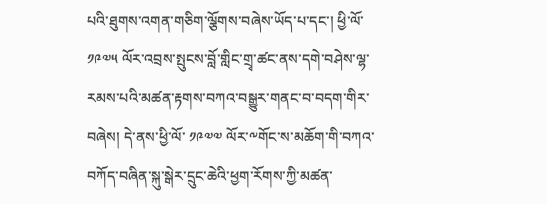པའི་ཐུགས་འགན་གཅིག་ལྕོགས་བཞེས་ཡོད་པ་དང་། ཕྱི་ལོ་ ༡༩༧༥ ལོར་འབྲས་སྤུངས་བློ་གླིང་གྲྭ་ཚང་ནས་དགེ་བཤེས་ལྷ་རམས་པའི་མཚན་རྟགས་བཀའ་བསྒྱུར་གནང་བ་བདག་གིར་བཞེས། དེ་ནས་ཕྱི་ལོ་ ༡༩༧༧ ལོར་༸གོང་ས་མཆོག་གི་བཀའ་བཀོད་བཞིན་སྐུ་སྒེར་དྲུང་ཆེའི་ཕྱག་རོགས་ཀྱི་མཚན་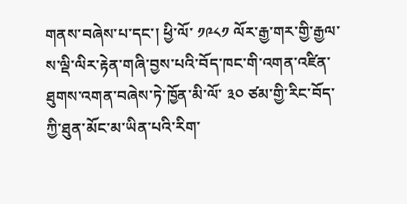གནས་བཞེས་པ་དང་། ཕྱི་ལོ་ ༡༩༨༡ ལོར་རྒྱ་གར་གྱི་རྒྱལ་ས་ལྡི་ལིར་རྟེན་གཞི་བྱས་པའི་བོད་ཁང་གི་འགན་འཛིན་ཐུགས་འགན་བཞེས་ཏེ་ཁྱོན་མི་ལོ་ ༣༠ ཙམ་གྱི་རིང་བོད་ཀྱི་ཐུན་མོང་མ་ཡིན་པའི་རིག་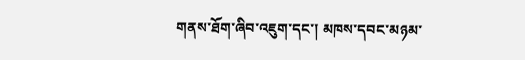གནས་ཐོག་ཞིབ་འཇུག་དང་། མཁས་དབང་མཉམ་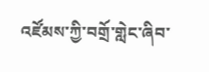འཛོམས་ཀྱི་བགྲོ་གླེང་ཞིབ་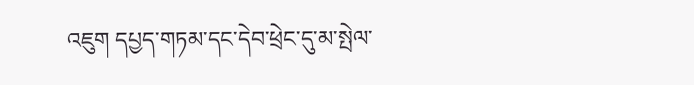འཇུག དཔྱད་གཏམ་དང་དེབ་ཕྲེང་དུ་མ་སྤེལ་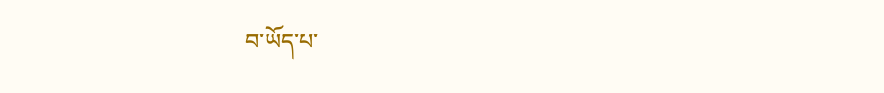བ་ཡོད་པ་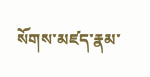སོགས་མཛད་རྣམ་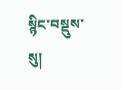སྙིང་བསྡུས་སུ།